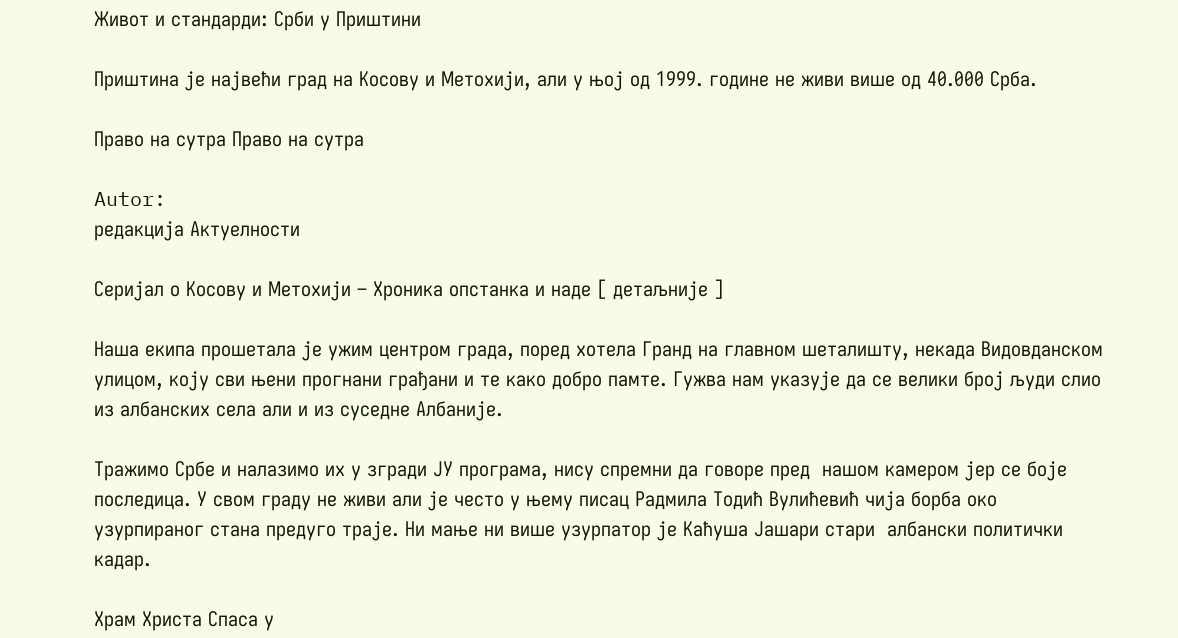Живот и стандарди: Срби у Приштини

Приштина је највећи град на Косову и Метохији, али у њој од 1999. године не живи више од 40.000 Срба.

Право на сутра Право на сутра

Autor:
редакција Актуелности

Серијал о Косову и Метохији – Хроника опстанка и наде [ детаљније ]

Наша екипа прошетала је ужим центром града, поред хотела Гранд на главном шеталишту, некада Видовданском улицом, коју сви њени прогнани грађани и те како добро памте. Гужва нам указује да се велики број људи слио из албанских села али и из суседне Албаније.

Тражимо Србе и налазимо их у згради ЈУ програма, нису спремни да говоре пред  нашом камером јер се боје последица. У свом граду не живи али је често у њему писац Радмила Тодић Вулићевић чија борба око узурпираног стана предуго траје. Ни мање ни више узурпатор је Каћуша Јашари стари  албански политички кадар.

Храм Христа Спаса у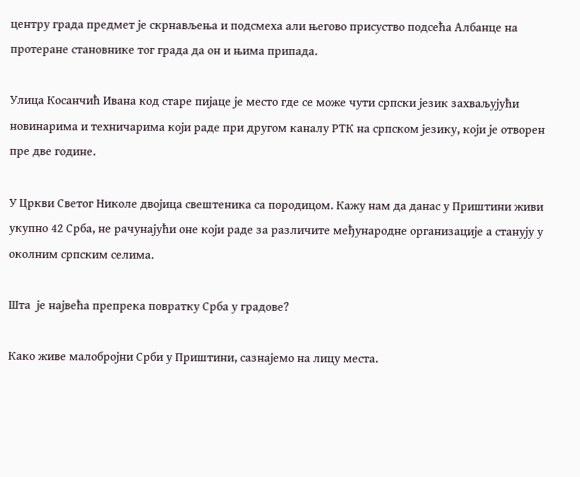центру града предмет је скрнављења и подсмеха али његово присуство подсећа Албанце на протеране становнике тог града да он и њима припада.

Улица Косанчић Ивана код старе пијаце је место где се може чути српски језик захваљујући новинарима и техничарима који раде при другом каналу РТК на српском језику, који је отворен пре две године.

У Цркви Светог Николе двојица свештеника са породицом. Кажу нам да данас у Приштини живи укупно 42 Срба, не рачунајући оне који раде за различите међународне организације а станују у околним српским селима.

Шта  је највећа препрека повратку Срба у градове?

Како живе малобројни Срби у Приштини, сазнајемо на лицу места.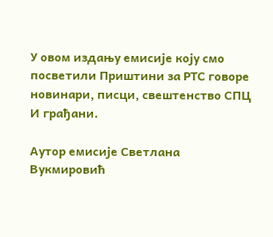У овом издању емисије коју смо посветили Приштини за РТС говоре новинари, писци, свештенство СПЦ И грађани.

Аутор емисије Светлана Вукмировић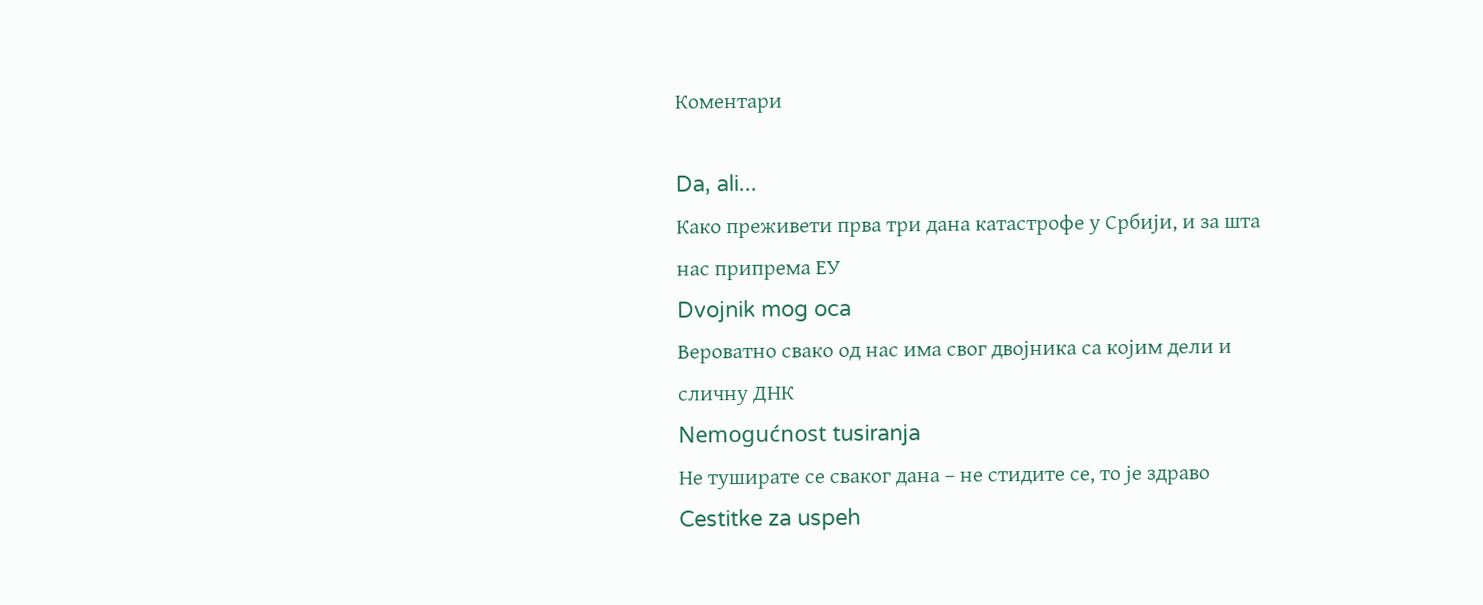Коментари

Da, ali...
Како преживети прва три дана катастрофе у Србији, и за шта нас припрема ЕУ
Dvojnik mog oca
Вероватно свако од нас има свог двојника са којим дели и сличну ДНК
Nemogućnost tusiranja
Не туширате се сваког дана – не стидите се, то је здраво
Cestitke za uspeh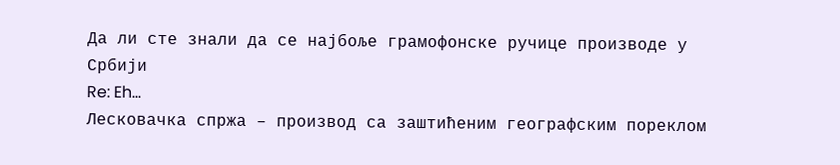Да ли сте знали да се најбоље грамофонске ручице производе у Србији
Re: Eh...
Лесковачка спржа – производ са заштићеним географским пореклом